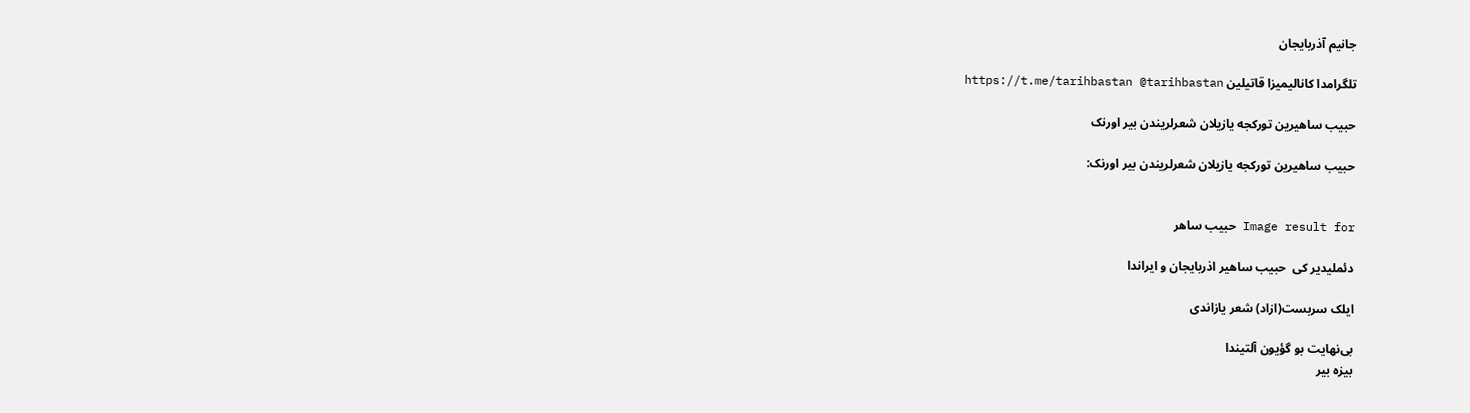جانیم آذربایجان

تلگرامدا کانالیمیزا قاتیلین https://t.me/tarihbastan @tarihbastan

حبیب ساهیرین تورکجه یازیلان شعرلریندن بیر اورنک

حبیب ساهیرین تورکجه یازیلان شعرلریندن بیر اورنک:


Image result for حبیب ساهر

دئملیدیر کی  حبیب ساهیر اذربایجان و ایراندا

ایلک سربست(ازاد) شعر یازاندی

بی‌نهایت بو گؤیون آلتیندا
بیزه بیر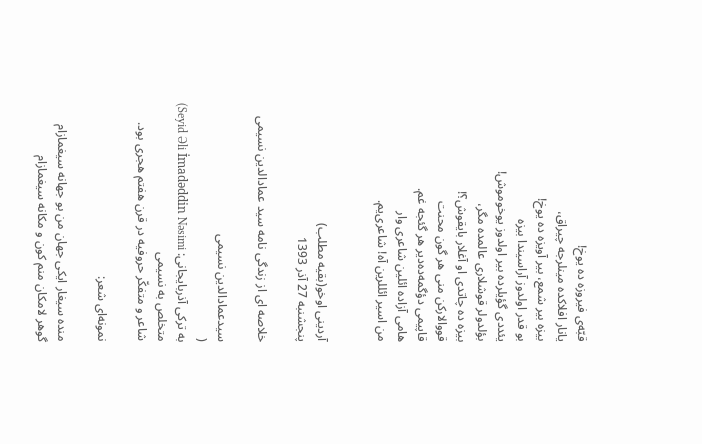قبّه‌ی فیروزه ده یوخ!
یانار افلاکده مینلرجه چیراق،
بیزه بیر شمع، بیر آویزه ده یوخ!
بو قدر اولدوز آراسیندا بیزه
یئددی گؤیلرده بیر اولدوز یوخوموش!
بؤلدولر قوشلاری عالمده مگر،
بیزه ده چاتدی او آغلار بایقوش؟!
قووالارکن منی هر گون محنت
قاپیمی دؤگمه‌ده‌دیر هر گئجه غم.
هامی آزاده ائلین شاعری وار
من اسیر ائللرین آه! شاعری‌یم.


آردینی اوخو(بقیه مطلب)
پنجشنبه 27 آذر 1393

خلاصه ای از زندگی نامه سید عمادالدین نسیمی

سیدعمادالدین نسیمی
(
به ترکی آذربایجانی: Seyid Əli İmadəddin Nəsimi)
متخلص به نسیمی
شاعر و متفکّر حروفیه در قرن هفتم هجری بود.

نمونه‌ای شعر:

منده سیغار ایکی جهان من بو جهانه سیغمازام
گوهر لامکان منم کون و مکانه سیغمازام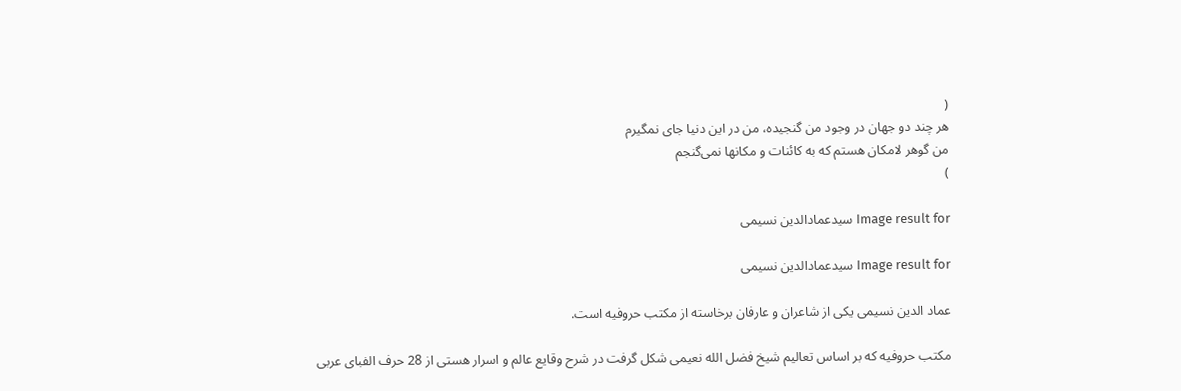(
هر چند دو جهان در وجود من گنجیده، من در این دنیا جای نمگیرم
من گوهر لامکان هستم که به کائنات و مکانها نمی‌گنجم
)

Image result for سیدعمادالدین نسیمی

Image result for سیدعمادالدین نسیمی

عماد الدین نسیمی یکی از شاعران و عارفان برخاسته از مکتب حروفیه است.

مکتب حروفیه که بر اساس تعالیم شیخ فضل الله نعیمی شکل گرفت در شرح وقایع عالم و اسرار هستی از 28 حرف الفبای عربی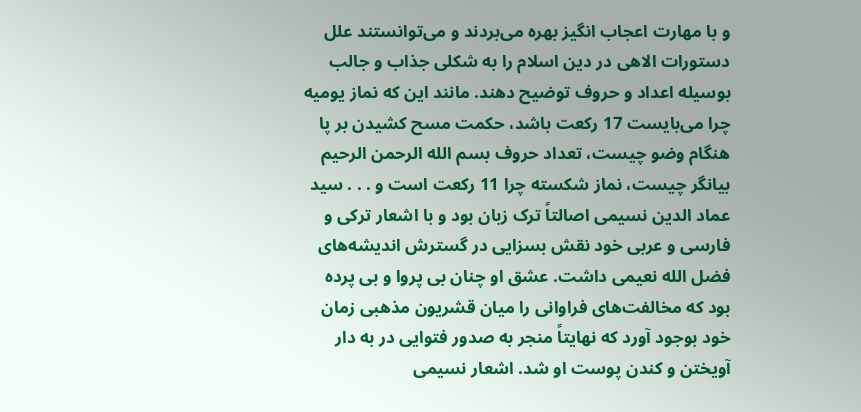و با مهارت اعجاب انگیز بهره می‌بردند و می‌توانستند علل دستورات الاهی در دین اسلام را به شکلی جذاب و جالب بوسیله اعداد و حروف توضیح دهند. مانند این که نماز یومیه چرا می‌بایست 17 رکعت باشد، حکمت مسح کشیدن بر پا هنگام وضو چیست، تعداد حروف بسم الله الرحمن الرحیم بیانگر چیست، نماز شکسته چرا 11 رکعت است و . . . سید عماد الدین نسیمی اصالتاً ترک زبان بود و با اشعار ترکی و فارسی و عربی خود نقش بسزایی در گسترش اندیشه‌های فضل الله نعیمی داشت. عشق او چنان بی پروا و بی پرده بود که مخالفت‌های فراوانی را میان قشریون مذهبی زمان خود بوجود آورد که نهایتاً منجر به صدور فتوایی در به دار آویختن و کندن پوست او شد. اشعار نسیمی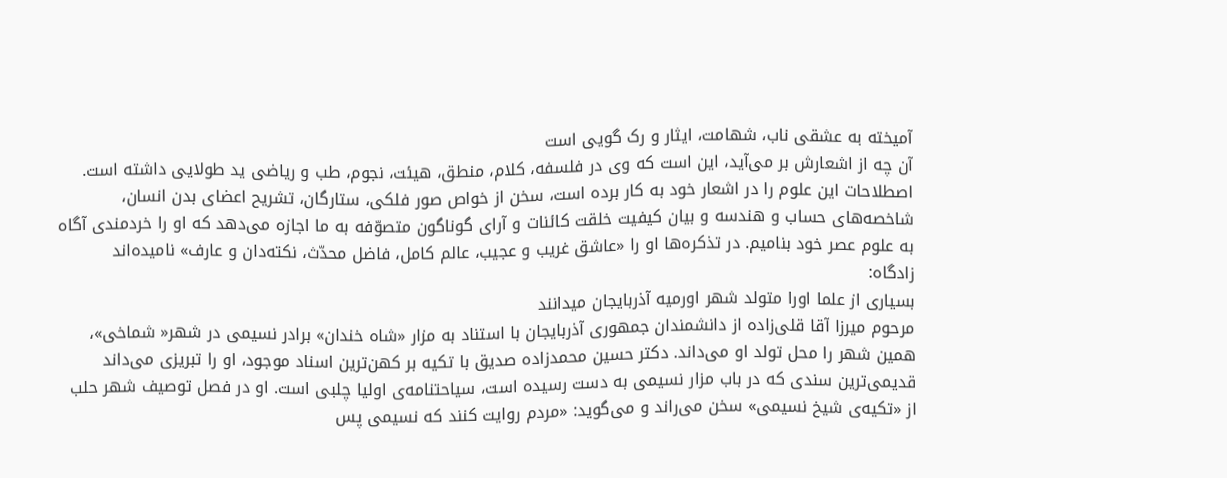آمیخته به عشقی ناب، شهامت، ایثار و رک گویی است
آن چه از اشعارش بر می‌آید، این است که وی در فلسفه، کلام، منطق، هیئت، نجوم، طب و ریاضی ید طولایی داشته است. اصطلاحات این علوم را در اشعار خود به کار برده است، سخن از خواص صور فلکی، ستارگان، تشریح اعضای بدن انسان، شاخصه‌های حساب و هندسه و بیان کیفیت خلقت کائنات و آرای گوناگون متصوّفه به ما اجازه می‌دهد که او را خردمندی آگاه به علوم عصر خود بنامیم. در تذکره‌ها او را «عاشق غریب و عجیب، عالم کامل، فاضل محدّث، نکته‌دان و عارف» نامیده‌اند
زادگاه:
بسیاری از علما اورا متولد شهر اورمیه آذربایجان میدانند
مرحوم میرزا آقا قلی‌زاده از دانشمندان جمهوری آذربایجان با استناد به مزار «شاه خندان» برادر نسیمی در شهر« شماخی»، همین شهر را محل تولد او می‌داند. دکتر حسین محمدزاده صدیق با تکیه بر کهن‌ترین اسناد موجود، او را تبریزی می‌داند
قدیمی‌ترین سندی که در باب مزار نسیمی به دست رسیده است، سیاحتنامه‌ی اولیا چلبی است. او در فصل توصیف شهر حلب از «تکیه‌ی شیخ نسیمی» سخن می‌راند و می‌گوید: «مردم روایت کنند که نسیمی پس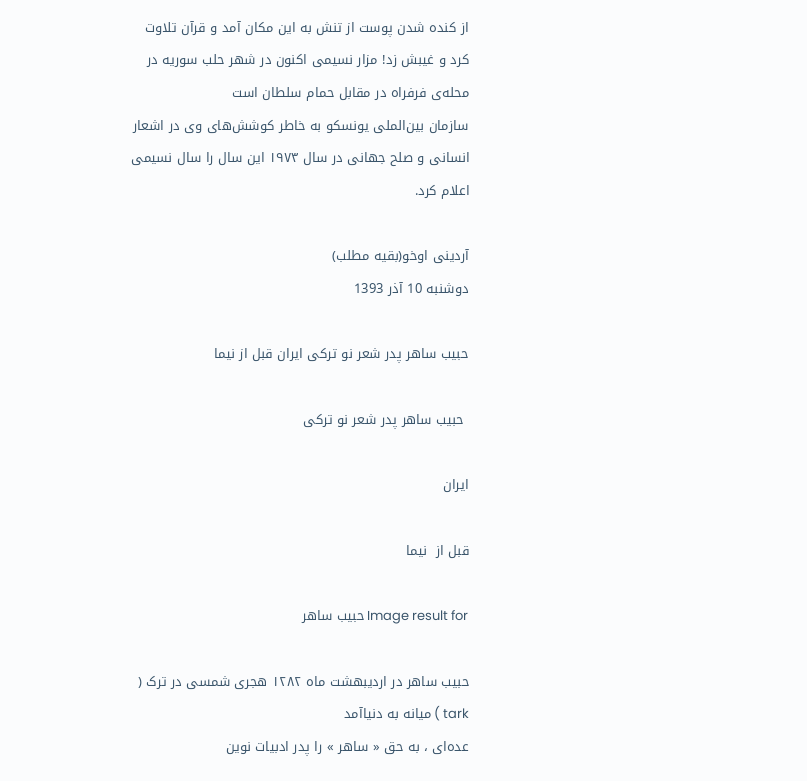از کنده شدن پوست از تنش به این مکان آمد و قرآن تلاوت کرد و غیبش زد! مزار نسیمی اکنون در شهر حلب سوریه در محله‌ی فرفراه در مقابل حمام سلطان است
سازمان بین‌الملی یونسکو به خاطر کوشش‌های وی در اشعار انسانی و صلح جهانی در سال ۱۹۷۳ این سال را سال نسیمی اعلام کرد.

آردینی اوخو(بقیه مطلب)
دوشنبه 10 آذر 1393

حبیب ساهر پدر شعر نو ترکی ایران قبل از نیما

 حبیب ساهر پدر شعر نو ترکی

ایران

قبل از  نیما

Image result for حبیب ساهر

حبیب ساهر در اردیبهشت ماه ۱۲۸۲ هجری شمسی در ترک ( tark ) میانه به دنیاآمد
عده‌ای ، به حق « ساهر » را پدر ادبیات نوین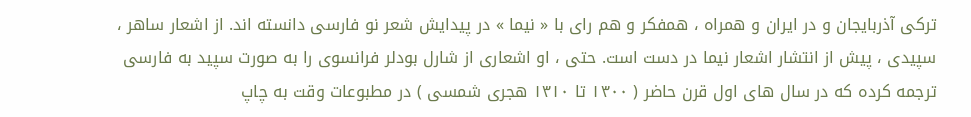ترکی آذربایجان و در ایران و همراه ، همفکر و هم رای با « نیما » در پیدایش شعر نو فارسی دانسته اند. از اشعار ساهر ، سپیدی ، پیش از انتشار اشعار نیما در دست است. حتی ، او اشعاری از شارل بودلر فرانسوی را به صورت سپید به فارسی ترجمه کرده که در سال های اول قرن حاضر ( ۱۳۰۰ تا ۱۳۱۰ هجری شمسی ) در مطبوعات وقت به چاپ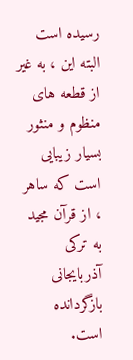رسیده است البته این ، به غیر از قطعه های منظوم و منثور بسیار زیبایی است که ساهر ، از قرآن مجید به ترکی آذربایجانی بازگردانده است.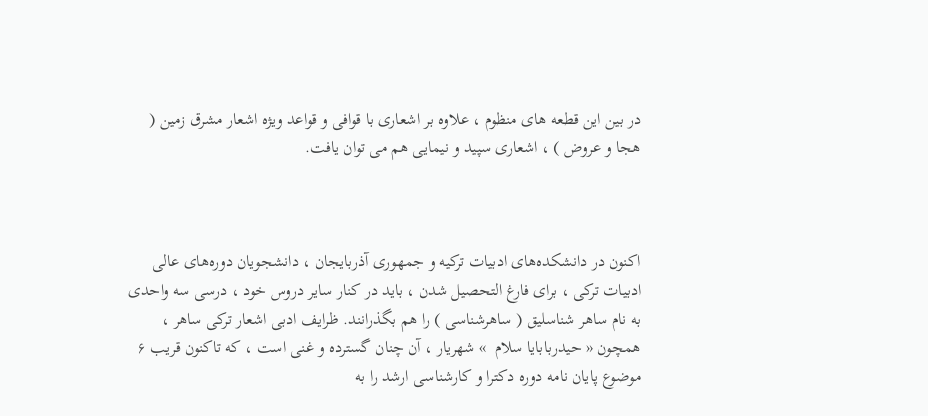در بین این قطعه های منظوم ، علاوه بر اشعاری با قوافی و قواعد ویژه اشعار مشرق زمین ( هجا و عروض ) ، اشعاری سپید و نیمایی هم می توان یافت.



اکنون در دانشکده‌های ادبیات ترکیه و جمهوری آذربایجان ، دانشجویان دوره‌های عالی ادبیات ترکی ، برای فارغ التحصیل شدن ، باید در کنار سایر دروس خود ، درسی سه واحدی به نام ساهر شناسلیق ( ساهرشناسی ) را هم بگذرانند. ظرایف ادبی اشعار ترکی ساهر ، همچون « حیدربابایا سلام  » شهریار ، آن چنان گسترده و غنی است ، که تاکنون قریب ۶ موضوع پایان نامه دوره دکترا و کارشناسی ارشد را به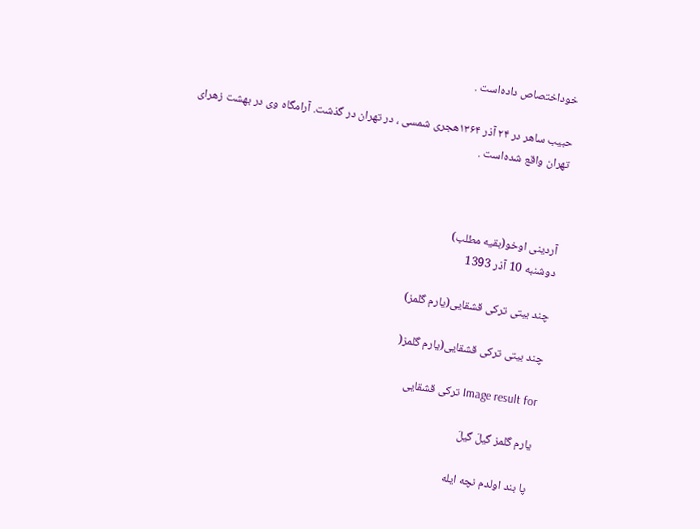خوداختصاص داده‌است .

حبیب ساهر در ۲۴ آذر ۱۳۶۴هجری شمسی ، در تهران در گذشت. آرامگاه وی در بهشت زهرای تهران واقع شده‌است .



آردینی اوخو(بقیه مطلب)
دوشنبه 10 آذر 1393

چند بیتی ترکی قشقایی(یارم گلمز)

چند بیتی ترکی قشقایی(یارم گلمز(

Image result for ترکی قشقایی

یارم گلمز گیلَ گیلَ

پا بند اولدم نچه ایله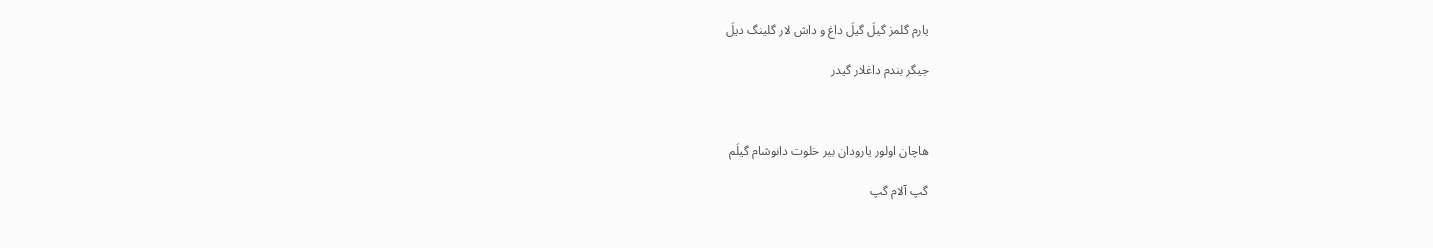یارم گلمز گیلَ گیلَ داغ و داش لار گلینگ دیلَ

جیگر بندم داغلار گیدر



هاچان اولور یارودان بیر خلوت دانوشام گیلَم

گپ آلام گپ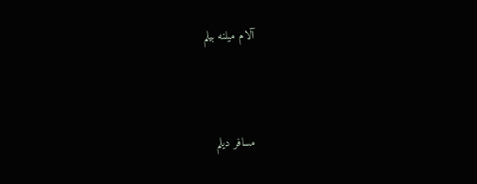آلام میلنه بیلم



مسافر دیلم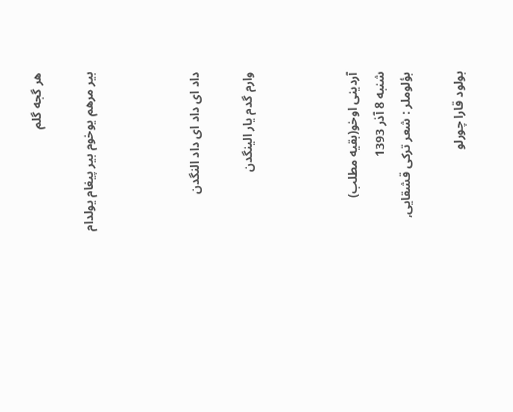هر گجه گلم

بیر مرهم یوخوم بیر پیغام یولدام



داد ای داد ای داد النگدن

وارم گدم یار الینگدن



آردینی اوخو(بقیه مطلب)
شنبه 8 آذر 1393
بؤلوملر : شعر تركی قشقایی,

بولود قارا چورلو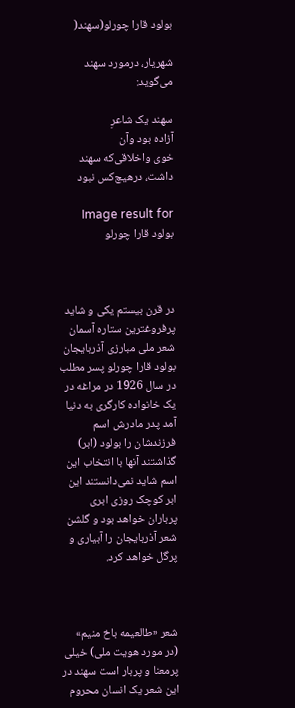بولود قارا چورلو(سهند(

شهریار، درمورد سهند‌ می‌گوید:

سهند ‌یک‌ شاعرِ‌ آزاده ‌بود ‌وآن‌ خوی ‌واخلاقی‌که سهند‌ داشت، درهیچ‌کس ‌نبود

Image result for بولود قارا چورلو



در قرن بیستم یکی و شاید پرفروغترین ستاره آسمان شعر ملی مبارزی آذربایجان بولود قارا چورلو پسر مطلب در سال 1926 در مراغه در یک خانواده کارگری به دنیا آمد پدر مادرش اسم فرزندشان را بولود (ابر) گذاشتند آنها با انتخاب این اسم شاید نمی‌دانستند این ابر کوچک روزی ابری پرباران خواهد بود و گلشن شعر آذربایجان را آبیاری و پرگل خواهد کرد.



شعر «طالعیمه باخ منیم» (در مورد هویت ملی) خیلی پرمعنا و پربار است سهند در این شعر یک انسان محروم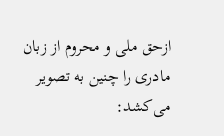ازحق ملی و محروم از زبان مادری را چنین به تصویر می‌کشد: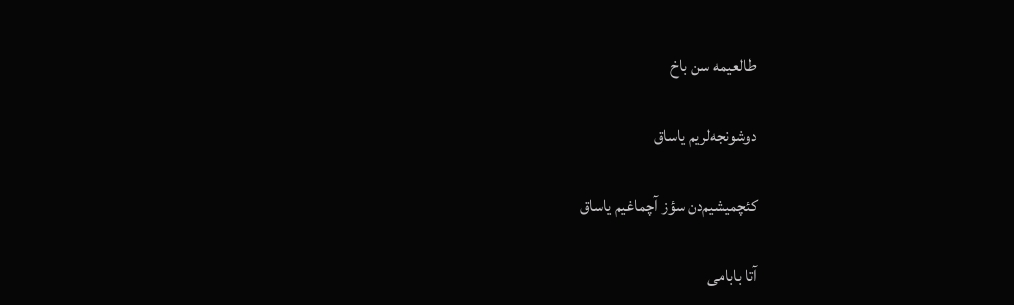طالعیمه سن باخ

دوشونجه‌لریم یاساق

کئچمیشیم‌دن سؤز آچماغیم یاساق

آتا بابامی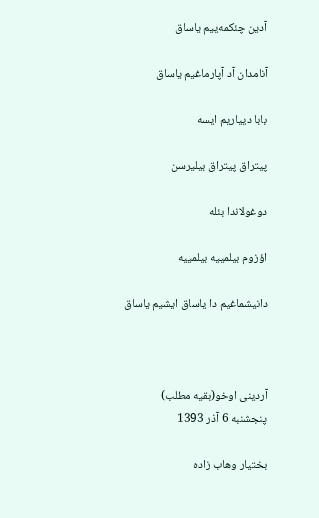آدین چئکمه‌ییم یاساق

آنامدان آد آپارماغیم یاساق

بابا دییاریم ایسه

پیتراق پیتراق بیلیرسن

دوغولاندا بئله

اؤزوم بیلمییه بیلمییه

دانیشماغیم دا یاساق ایشیم یاساق



آردینی اوخو(بقیه مطلب)
پنجشنبه 6 آذر 1393

بختیار وهاب زاده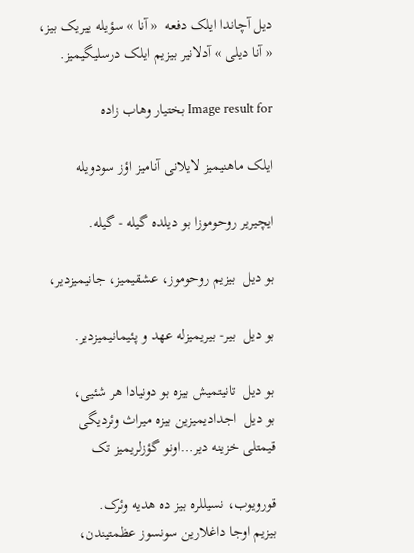دیل آچاندا ایلک دفعه  « آنا » سؤیله ییریک بیز،
« آنا دیلی » آدلانیر بیزیم ایلک درسلیگیمیز.

Image result for بختیار وهاب زاده

ایلک ماهنیمیز لایلانی آنامیز اؤز سودویله

ایچیریر روحوموزا بو دیلده گیله - گیله.

بو دیل  بیزیم روحوموز، عشقیمیز، جانیمیزدیر،

بو دیل  بیر- بیریمیزله عهد و پئیمانیمیزدیر.

بو دیل  تانیتمیش بیزه بو دونیادا هر شئیی،
بو دیل  اجدادیمیزین بیزه میراث وئردیگی
قیمتلی خزینه دیر…اونو گؤزلریمیز تک

قورویوب، نسیللره بیز ده هدیه وئرک.
بیزیم اوجا داغلارین سونسوز عظمتیندن،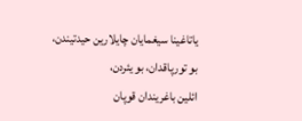یاتاغینا سیغمایان چایلارین حیدتیندن،
بو تورپاقدان، بو یئردن،
ائلین باغریندان قوپان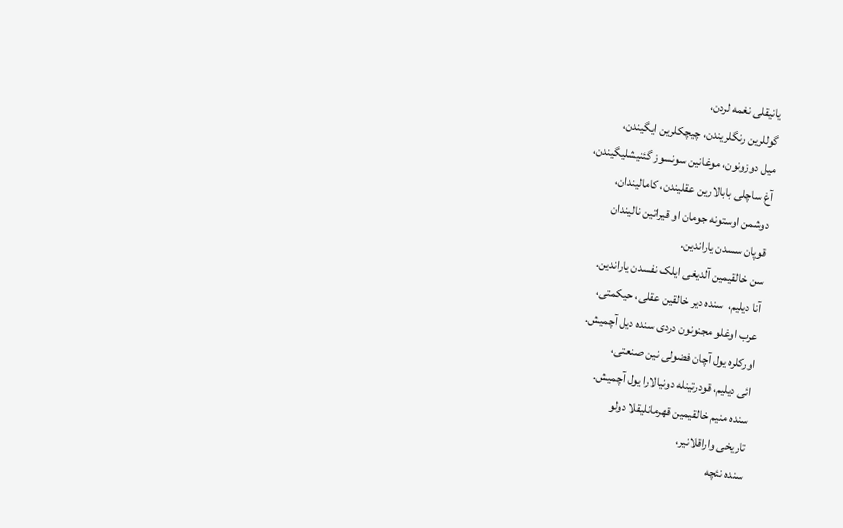یانیقلی نغمه لردن،
گوللرین رنگلریندن، چیچکلرین ایگیندن،
میل دوزونون، موغانین سونسوز گئنیشلیگیندن،
آغ ساچلی بابالارین عقلیندن، کامالیندان،
دوشمن اوستونه جومان او قیراتین نالیندان
قوپان سسدن یاراندین.
سن خالقیمین آلدیغی ایلک نفسدن یاراندین.
آنا دیلیم،  سنده دیر خالقین عقلی، حیکمتی،
عرب اوغلو مجنونون دردی سنده دیل آچمیش.
اورکلره یول آچان فضولی نین صنعتی،
ائی دیلیم، قودرتینله دونیالارا یول آچمیش.
سنده منیم خالقیمین قهرمانلیقلا دولو
تاریخی واراقلانیر،
سنده نئچه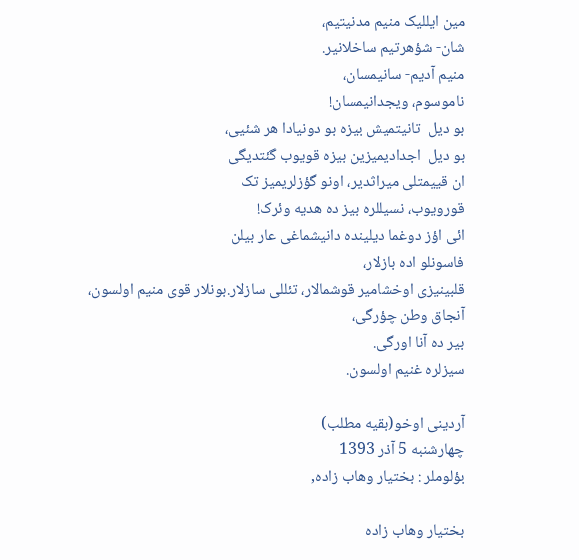مین ایللیک منیم مدنیتیم،
شان- شؤهرتیم ساخلانیر.
منیم آدیم- سانیمسان،
ناموسوم، ویجدانیمسان!
بو دیل  تانیتمیش بیزه بو دونیادا هر شئیی،
بو دیل  اجدادیمیزین بیزه قویوب گئتدیگی
ان قییمتلی میراثدیر، اونو گؤزلریمیز تک
قورویوب، نسیللره بیز ده هدیه وئرک!
ائی اؤز دوغما دیلینده دانیشماغی عار بیلن
فاسونلو اده بازلار،
قلبینیزی اوخشامیر قوشمالار، تئللی سازلار.بونلار قوی منیم اولسون،
آنجاق وطن چؤرگی،
بیر ده آنا اورگی.
سیزلره غنیم اولسون.

آردینی اوخو(بقیه مطلب)
چهارشنبه 5 آذر 1393
بؤلوملر : بختیار وهاب زاده,

بختیار وهاب زاده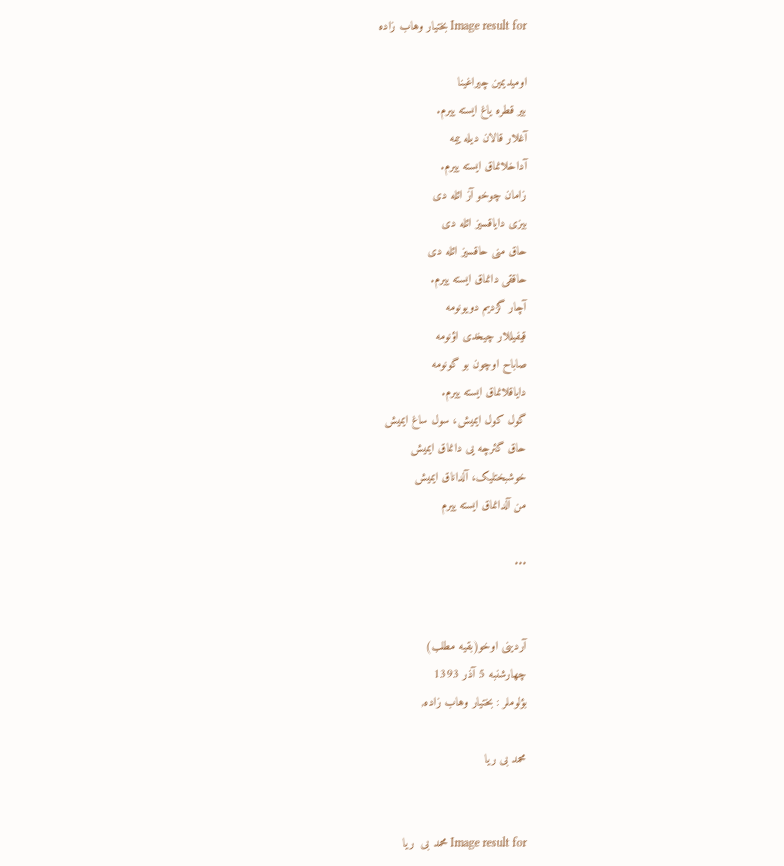Image result for بختیار وهاب زاده

اومیدیمین چیراغینا
بیر قطره یاغ ایسته ییرم.
آغلار قالان دیله ییمه
آداخلانماق ایسته ییرم.
زامان چوخو آز ائله دی
بیزی دایاقسیز ائله دی
حاق منی حاقسیز ائله دی
حاققی دانماق ایسته ییرم.
آچار گزدیم دویونومه
قیفیللار چیخدی اؤنومه
صاباح اوچون بو گونومه
دایاقلانماق ایسته ییرم.
گول کول ایمیش، سول ساغ ایمیش
حاق گئرچه یی دانماق ایمیش
خوشبختلیک، آلداناق ایمیش
من آلدانماق ایسته ییرم

...


آردینی اوخو(بقیه مطلب)
چهارشنبه 5 آذر 1393
بؤلوملر : بختیار وهاب زاده,

محمد بی ریا


Image result for محمد بی  ریا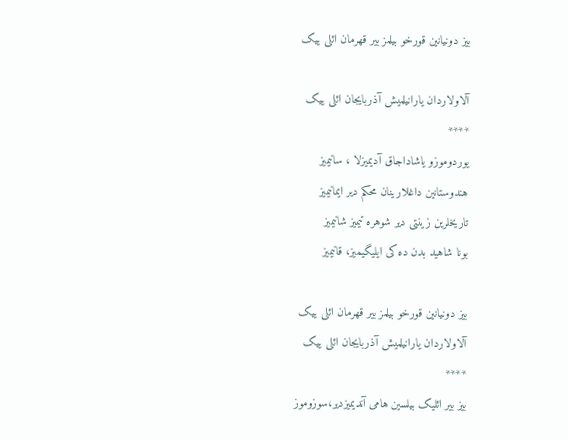بیز دونیانین قورخو بیلمز بیر قهرمان ائلی ییک

آلاولاردان یارانیلمیش آذربایجان ائلی ییک
****
یوردوموزو یاشاداجاق آدیمیزلا ، سانیمیز
هندوستانین داغلارینان محکم دیر ایمانیمیز
تاریخلرین زینتی دیر شوهره تیمیز شانیمیز
بونا شاهید بدن ده کی ایلیگیمیز، قانیمیز

بیز دونیانین قورخو بیلمز بیر قهرمان ائلی ییک
آلاولاردان یارانیلمیش آذربایجان ائلی ییک
****
بیز بیر ائلیک بیلسین هامی آندیمیزدیر،سوزوموز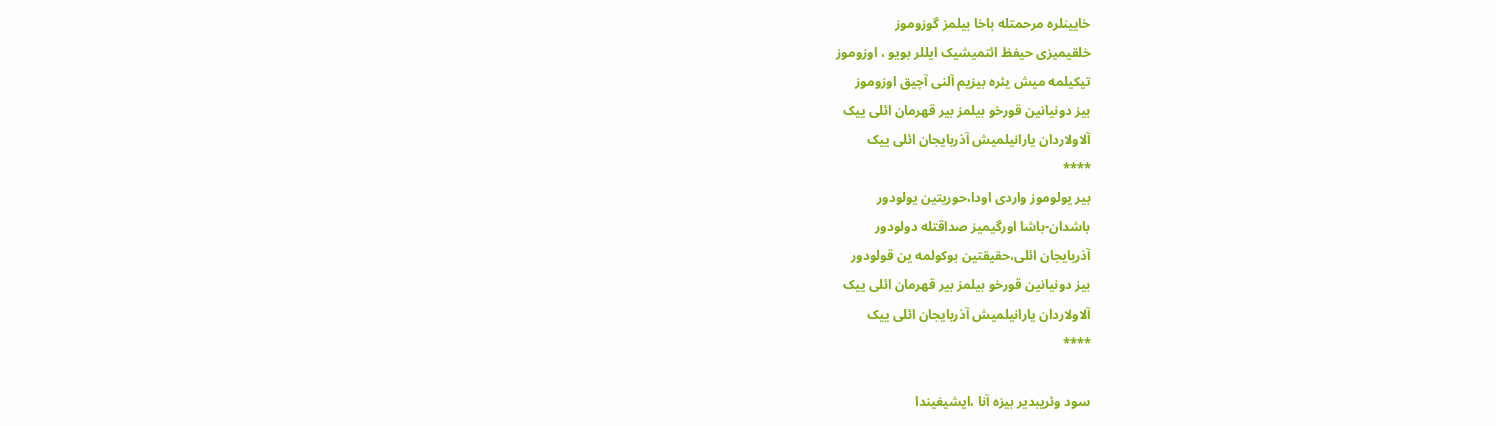خایینلره مرحمتله باخا بیلمز گوزوموز
خلقیمیزی حیفظ ائتمیشیک ایللر بویو ، اوزوموز
تیکیلمه میش یئره بیزیم آلنی آچیق اوزوموز
بیز دونیانین قورخو بیلمز بیر قهرمان ائلی ییک
آلاولاردان یارانیلمیش آذربایجان ائلی ییک
****
بیر یولوموز واردی اودا،حوریتین یولودور
باشدان-باشا اورگیمیز صداقتله دولودور
آذربایجان ائلی،حقیقتین بوکولمه ین قولودور
بیز دونیانین قورخو بیلمز بیر قهرمان ائلی ییک
آلاولاردان یارانیلمیش آذربایجان ائلی ییک
****

سود وئریبدیر بیزه آنا ،ایشیغیندا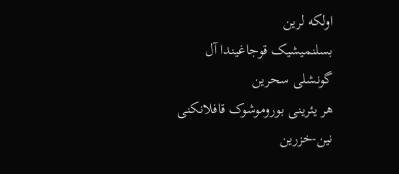اولکه لرین
بسلنمیشیک قوجاغیندا آل گونشلی سحرین
هر یئرینی بوروموشوک قافلانکنی نین-خزرین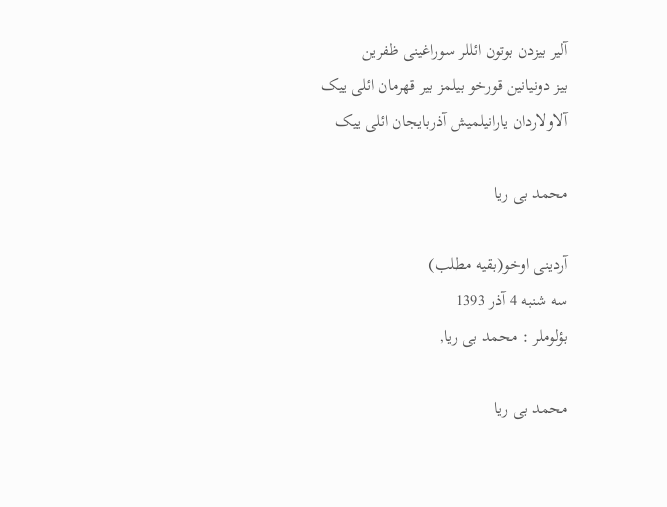آلیر بیزدن بوتون ائللر سوراغینی ظفرین
بیز دونیانین قورخو بیلمز بیر قهرمان ائلی ییک
آلاولاردان یارانیلمیش آذربایجان ائلی ییک

محمد بی ریا

آردینی اوخو(بقیه مطلب)
سه شنبه 4 آذر 1393
بؤلوملر : محمد بی ریا,

محمد بی ریا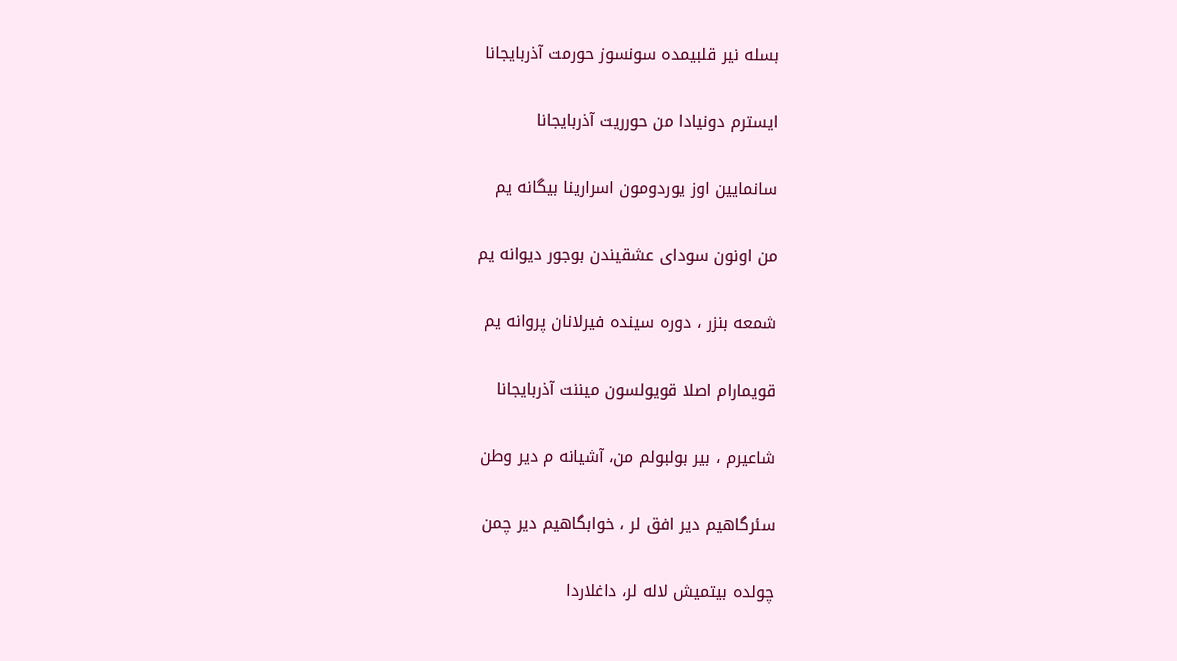بسله نیر قلبیمده سونسوز حورمت آذربایجانا

ایسترم دونیادا من حورریت آذربایجانا

سانمایین اوز یوردومون اسرارینا بیگانه یم

من اونون سودای عشقیندن بوجور دیوانه یم

شمعه بنزر ، دوره سینده فیرلانان پروانه یم

قویمارام اصلا قویولسون میننت آذربایجانا

شاعیرم ، بیر بولبولم من، آشیانه م دیر وطن

سئرگاهیم دیر افق لر ، خوابگاهیم دیر چمن

چولده بیتمیش لاله لر، داغلاردا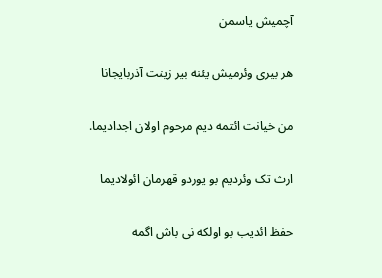آچمیش یاسمن

هر بیری وئرمیش یئنه بیر زینت آذربایجانا

من خیانت ائتمه دیم مرحوم اولان اجدادیما.

ارث تک وئردیم بو یوردو قهرمان ائولادیما

حفظ ائدیب بو اولکه نی باش اگمه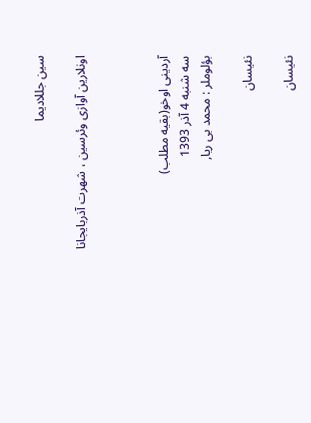سین جللادیما

اونلارین آوازی وئرسین ، شهرت آذربایجانا



آردینی اوخو(بقیه مطلب)
سه شنبه 4 آذر 1393
بؤلوملر : محمد بی ریا,

نئیسان

نئیسان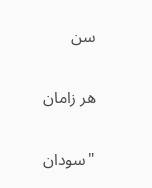سن

هر زامان

"سودان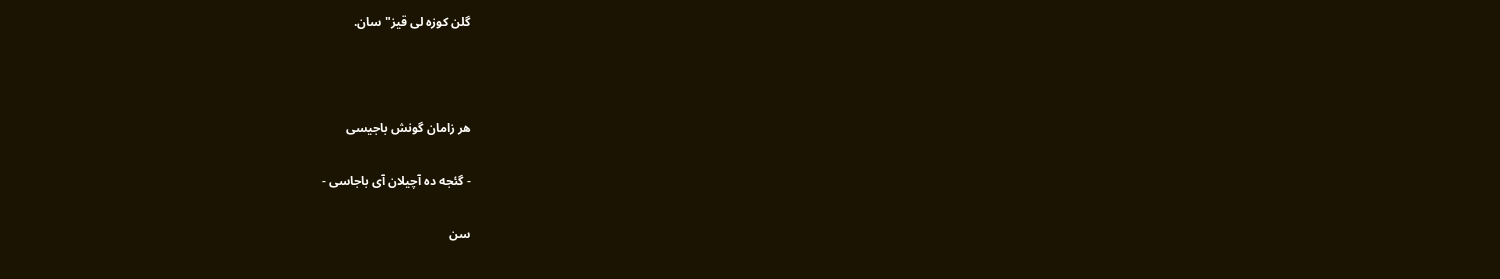گلن كوزه لى قیز"سان.



هر زامان گونش باجیسى

- گئجه ده آچیلان آى باجاسى -

سن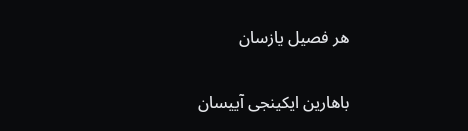هر فصیل یازسان

باهارین ایكینجى آییسان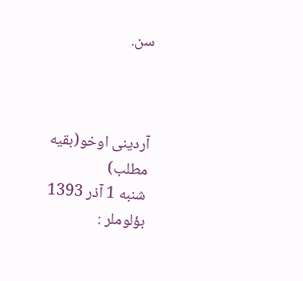سن.



آردینی اوخو(بقیه مطلب)
شنبه 1 آذر 1393
بؤلوملر :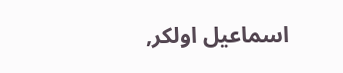اسماعیل اولكر,